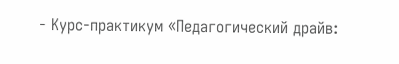- Курс-практикум «Педагогический драйв: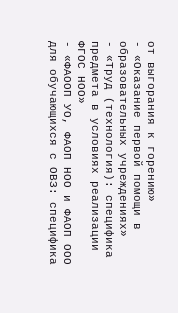от выгорания к горению»
- «Оказание первой помощи в образовательных учреждениях»
- «Труд (технология): специфика предмета в условиях реализации ФГОС НОО»
- «ФАООП УО, ФАОП НОО и ФАОП ООО для обучающихся с ОВЗ: специфика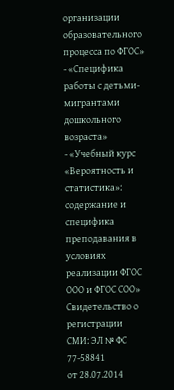организации образовательного процесса по ФГОС»
- «Специфика работы с детьми-мигрантами дошкольного возраста»
- «Учебный курс «Вероятность и статистика»: содержание и специфика преподавания в условиях реализации ФГОС ООО и ФГОС СОО»
Свидетельство о регистрации
СМИ: ЭЛ № ФС 77-58841
от 28.07.2014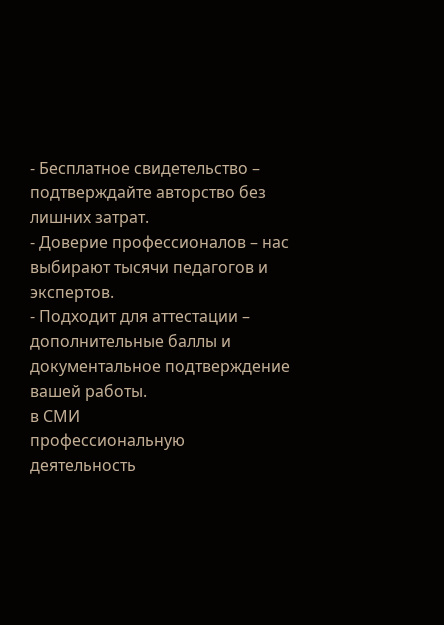- Бесплатное свидетельство – подтверждайте авторство без лишних затрат.
- Доверие профессионалов – нас выбирают тысячи педагогов и экспертов.
- Подходит для аттестации – дополнительные баллы и документальное подтверждение вашей работы.
в СМИ
профессиональную
деятельность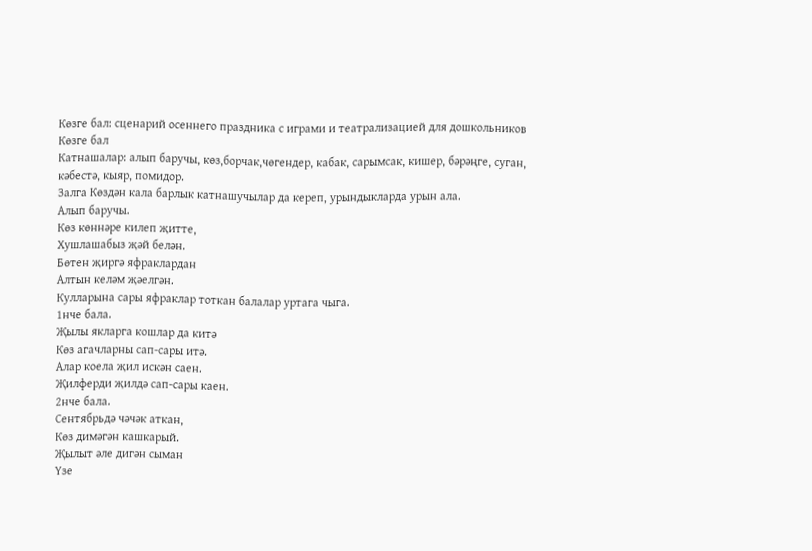Көзге бал: сценарий осеннего праздника с играми и театрализацией для дошкольников
Көзге бал
Катнашалар: алып баручы, көз,борчак,чөгендер, кабак, сарымсак, кишер, бәрәңге, суган, кәбестә, кыяр, помидор.
Залга Көздән кала барлык катнашучылар да кереп, урындыкларда урын ала.
Алып баручы.
Көз көннәре килеп җитте,
Хушлашабыз җәй белән.
Бөтен җиргә яфраклардан
Алтын келәм җәелгән.
Кулларына сары яфраклар тоткан балалар уртага чыга.
1нче бала.
Җылы якларга кошлар да китә
Көз агачларны сап-сары итә.
Алар коела җил искән саен.
Җилферди җилдә сап-сары каен.
2нче бала.
Сентябрьдә чәчәк аткан,
Көз димәгән кашкарый.
Җылыт әле дигән сыман
Үзе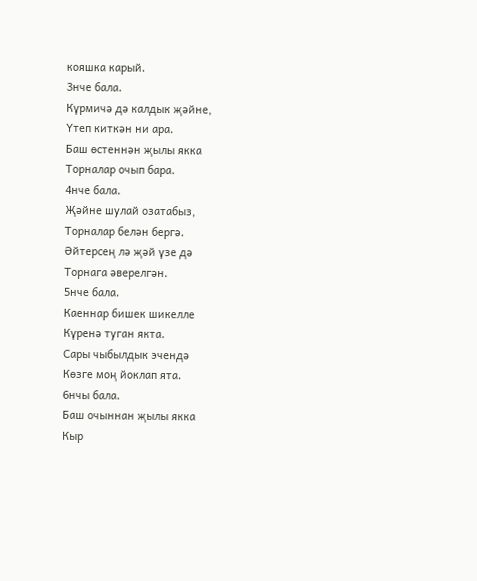кояшка карый.
3нче бала.
Күрмичә дә калдык җәйне,
Үтеп киткән ни ара.
Баш өстеннән җылы якка
Торналар очып бара.
4нче бала.
Җәйне шулай озатабыз,
Торналар белән бергә.
Әйтерсең лә җәй үзе дә
Торнага әверелгән.
5нче бала.
Каеннар бишек шикелле
Күренә туган якта.
Сары чыбылдык эчендә
Көзге моң йоклап ята.
6нчы бала.
Баш очыннан җылы якка
Кыр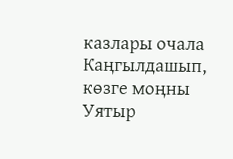казлары очала
Каңгылдашып, көзге моңны
Уятыр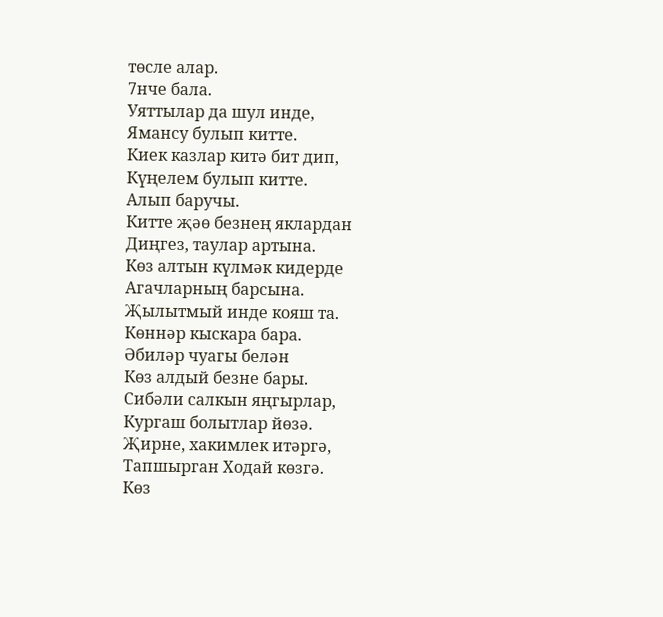төсле алар.
7нче бала.
Уяттылар да шул инде,
Ямансу булып китте.
Киек казлар китә бит дип,
Күңелем булып китте.
Алып баручы.
Китте җәө безнең яклардан
Диңгез, таулар артына.
Көз алтын күлмәк кидерде
Агачларның барсына.
Җылытмый инде кояш та.
Көннәр кыскара бара.
Әбиләр чуагы белән
Көз алдый безне бары.
Сибәли салкын яңгырлар,
Кургаш болытлар йөзә.
Җирне, хакимлек итәргә,
Тапшырган Ходай көзгә.
Көз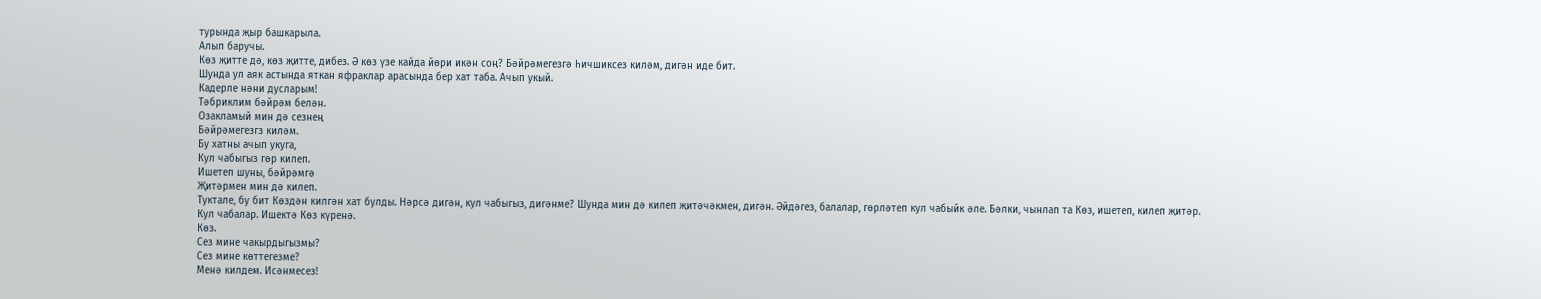турында җыр башкарыла.
Алып баручы.
Көз җитте дә, көз җитте, дибез. Ә көз үзе кайда йөри икән соң? Бәйрәмегезгә һичшиксез киләм, дигән иде бит.
Шунда ул аяк астында яткан яфраклар арасында бер хат таба. Ачып укый.
Кадерле нәни дусларым!
Тәбриклим бәйрәм белән.
Озакламый мин дә сезнең
Бәйрәмегезгз киләм.
Бу хатны ачып укуга,
Кул чабыгыз гөр килеп.
Ишетеп шуны, бәйрәмгә
Җитәрмен мин дә килеп.
Туктале, бу бит Көздән килгән хат булды. Нәрсә дигән, кул чабыгыз, дигәнме? Шунда мин дә килеп җитәчәкмен, дигән. Әйдәгез, балалар, гөрләтеп кул чабыйк әле. Бәлки, чынлап та Көз, ишетеп, килеп җитәр.
Кул чабалар. Ишектә Көз күренә.
Көз.
Сез мине чакырдыгызмы?
Сез мине көттегезме?
Менә килдем. Исәнмесез!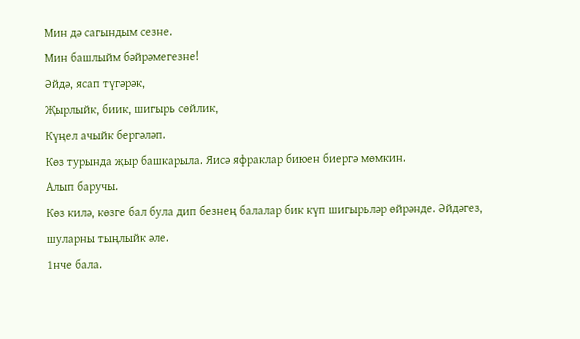Мин дә сагындым сезне.
Мин башлыйм бәйрәмегезне!
Әйдә, ясап түгәрәк,
Җырлыйк, биик, шигырь сөйлик,
Күңел ачыйк бергәләп.
Көз турында җыр башкарыла. Яисә яфраклар биюен биергә мөмкин.
Алып баручы.
Көз килә, көзге бал була дип безнең балалар бик күп шигырьләр өйрәнде. Әйдәгез, шуларны тыңлыйк әле.
1нче бала.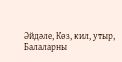Әйдәле, Көз, кил, утыр,
Балаларны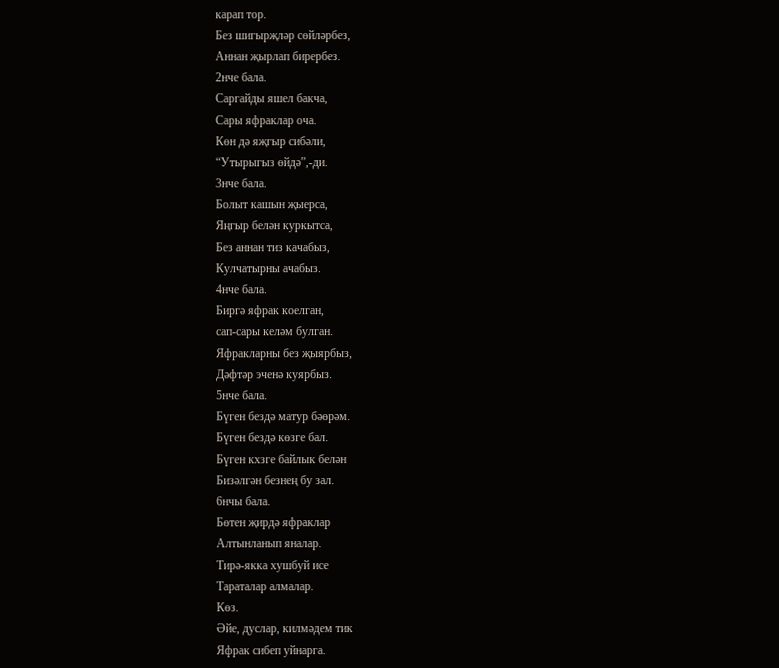карап тор.
Без шигырҗләр сөйләрбез,
Аннан җырлап бирербез.
2нче бала.
Саргайды яшел бакча,
Сары яфраклар оча.
Көн дә яҗгыр сибәли,
“Утырыгыз өйдә”,-ди.
3нче бала.
Болыт кашын җыерса,
Яңгыр белән куркытса,
Без аннан тиз качабыз,
Кулчатырны ачабыз.
4нче бала.
Биргә яфрак коелган,
сап-сары келәм булган.
Яфракларны без җыярбыз,
Дәфтәр эченә куярбыз.
5нче бала.
Бүген бездә матур бәөрәм.
Бүген бездә көзге бал.
Бүген кхзге байлык белән
Бизәлгән безнең бу зал.
6нчы бала.
Бөтен җирдә яфраклар
Алтынланып яналар.
Тирә-якка хушбуй исе
Тараталар алмалар.
Көз.
Әйе, дуслар, килмәдем тик
Яфрак сибеп уйнарга.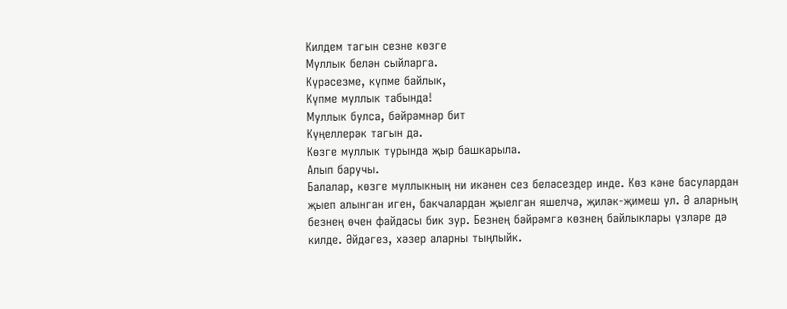Килдем тагын сезне көзге
Муллык белән сыйларга.
Күрәсезме, күпме байлык,
Күпме муллык табында!
Муллык булса, бәйрәмнәр бит
Күңеллерәк тагын да.
Көзге муллык турында җыр башкарыла.
Алып баручы.
Балалар, көзге муллыкның ни икәнен сез беләсездер инде. Көз кәне басулардан җыеп алынган иген, бакчалардан җыелган яшелчә, җиләк-җимеш ул. Ә аларның безнең өчен файдасы бик зур. Безнең бәйрәмгә көзнең байлыклары үзләре дә килде. Әйдәгез, хәзер аларны тыңлыйк.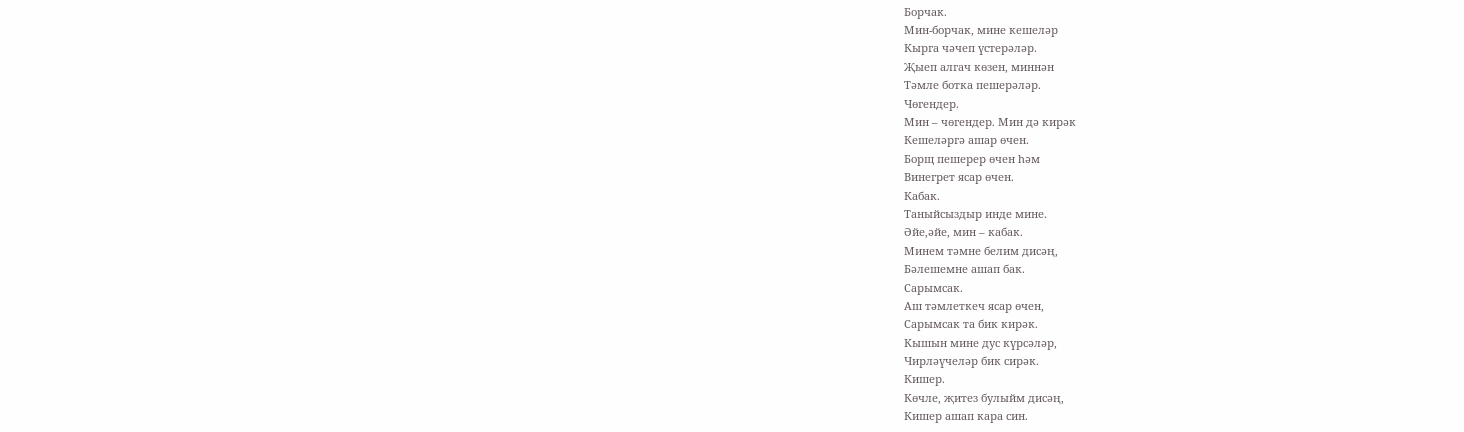Борчак.
Мин-борчак, мине кешеләр
Кырга чәчеп үстерәләр.
Җыеп алгач көзен, миннән
Тәмле ботка пешерәләр.
Чөгендер.
Мин – чөгендер. Мин дә кирәк
Кешеләргә ашар өчен.
Борщ пешерер өчен һәм
Винегрет ясар өчен.
Кабак.
Таныйсыздыр инде мине.
Әйе,әйе, мин – кабак.
Минем тәмне белим дисәң,
Бәлешемне ашап бак.
Сарымсак.
Аш тәмлеткеч ясар өчен,
Сарымсак та бик кирәк.
Кышын мине дус күрсәләр,
Чирләүчеләр бик сирәк.
Кишер.
Көчле, җитез булыйм дисәң,
Кишер ашап кара син.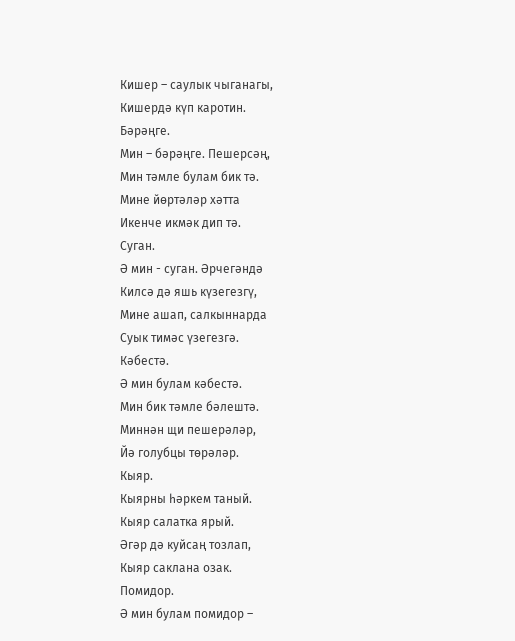Кишер – саулык чыганагы,
Кишердә күп каротин.
Бәрәңге.
Мин – бәрәңге. Пешерсәң,
Мин тәмле булам бик тә.
Мине йөртәләр хәтта
Икенче икмәк дип тә.
Суган.
Ә мин - суган. Әрчегәндә
Килсә дә яшь күзегезгү,
Мине ашап, салкыннарда
Суык тимәс үзегезгә.
Кәбестә.
Ә мин булам кәбестә.
Мин бик тәмле бәлештә.
Миннән щи пешерәләр,
Йә голубцы төрәләр.
Кыяр.
Кыярны һәркем таный.
Кыяр салатка ярый.
Әгәр дә куйсаң тозлап,
Кыяр саклана озак.
Помидор.
Ә мин булам помидор –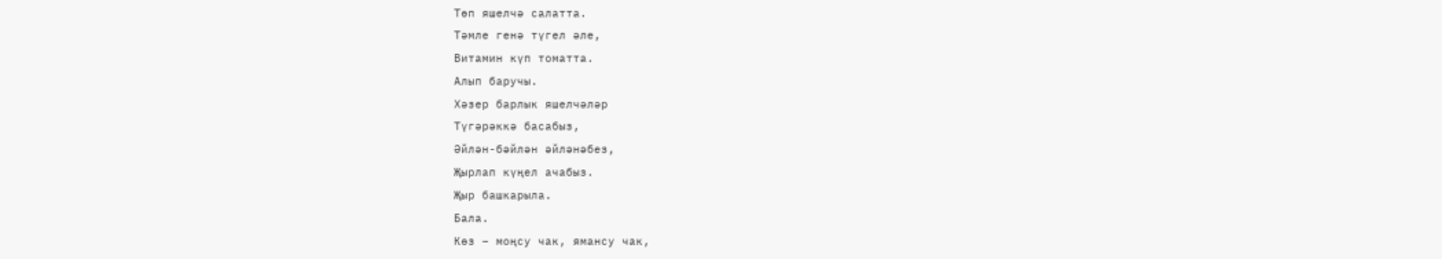Төп яшелчә салатта.
Тәмле генә түгел әле,
Витамин күп томатта.
Алып баручы.
Хәзер барлык яшелчәләр
Түгәрәккә басабыз,
Әйлән-бәйлән әйләнәбез,
Җырлап күңел ачабыз.
Җыр башкарыла.
Бала.
Көз – моңсу чак, ямансу чак,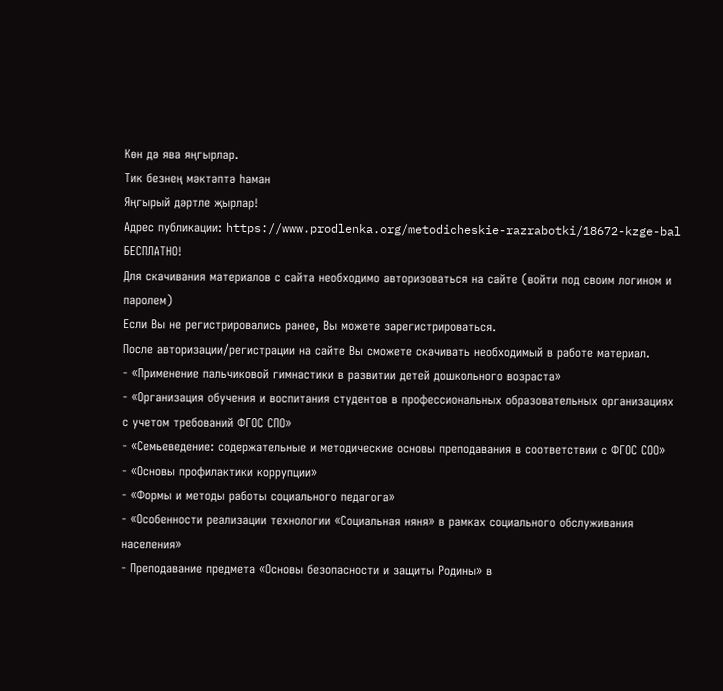Көн дә ява яңгырлар.
Тик безнең мәктәптә һаман
Яңгырый дәртле җырлар!
Адрес публикации: https://www.prodlenka.org/metodicheskie-razrabotki/18672-kzge-bal
БЕСПЛАТНО!
Для скачивания материалов с сайта необходимо авторизоваться на сайте (войти под своим логином и паролем)
Если Вы не регистрировались ранее, Вы можете зарегистрироваться.
После авторизации/регистрации на сайте Вы сможете скачивать необходимый в работе материал.
- «Применение пальчиковой гимнастики в развитии детей дошкольного возраста»
- «Организация обучения и воспитания студентов в профессиональных образовательных организациях с учетом требований ФГОС СПО»
- «Семьеведение: содержательные и методические основы преподавания в соответствии с ФГОС СОО»
- «Основы профилактики коррупции»
- «Формы и методы работы социального педагога»
- «Особенности реализации технологии «Социальная няня» в рамках социального обслуживания населения»
- Преподавание предмета «Основы безопасности и защиты Родины» в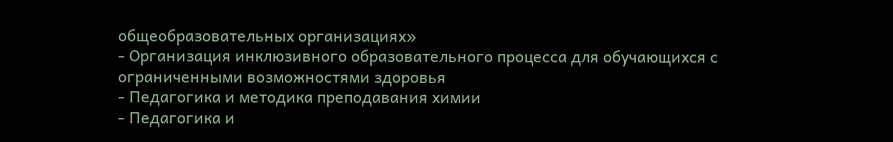общеобразовательных организациях»
- Организация инклюзивного образовательного процесса для обучающихся с ограниченными возможностями здоровья
- Педагогика и методика преподавания химии
- Педагогика и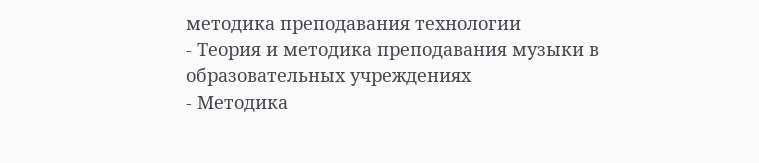методика преподавания технологии
- Теория и методика преподавания музыки в образовательных учреждениях
- Методика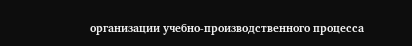организации учебно-производственного процесса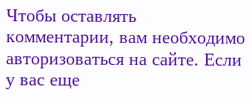Чтобы оставлять комментарии, вам необходимо авторизоваться на сайте. Если у вас еще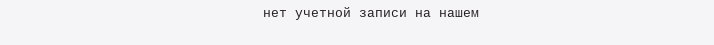нет учетной записи на нашем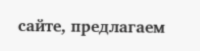сайте, предлагаем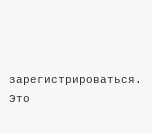зарегистрироваться. Это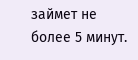займет не более 5 минут.